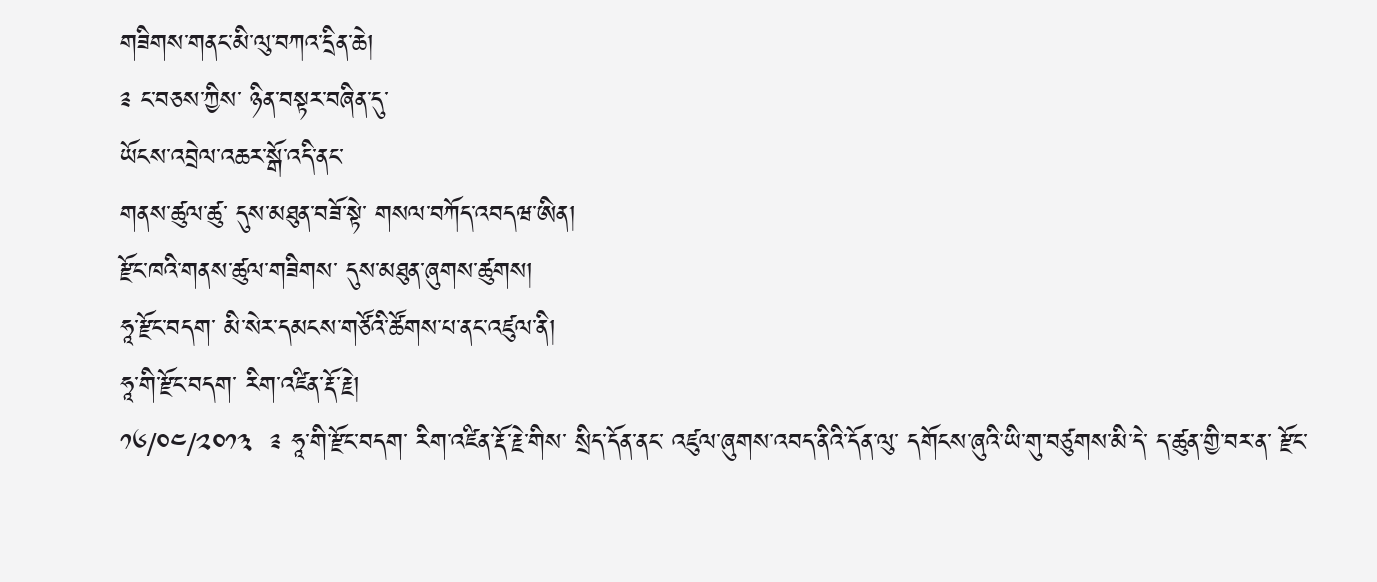གཟིགས་གནང་མི་ལུ་བཀའ་དྲིན་ཆེ།
༉ ང་བཅས་ཀྱིས་ ཉིན་བསྟར་བཞིན་དུ་
ཡོངས་འབྲེལ་འཆར་སྒོ་འདི་ནང་
གནས་ཚུལ་ཚུ་ དུས་མཐུན་བཟོ་སྟེ་ གསལ་བཀོད་འབདཝ་ཨིན།
རྫོང་ཁའི་གནས་ཚུལ་གཟིགས་ དུས་མཐུན་ཞུགས་ཚུགས།
ཧཱ་རྫོང་བདག་ མི་སེར་དམངས་གཙོའི་ཚོགས་པ་ནང་འཛུལ་ནི།
ཧཱ་གི་རྫོང་བདག་ རིག་འཛིན་རྡོ་རྗེ།
༡༦/༠༤/༢༠༡༣  ༉ ཧཱ་གི་རྫོང་བདག་ རིག་འཛིན་རྡོ་རྗེ་གིས་ སྲིད་དོན་ནང་ འཛུལ་ཞུགས་འབད་ནིའི་དོན་ལུ་ དགོངས་ཞུའི་ཡི་གུ་བཙུགས་མི་དེ་ ད་ཚུན་གྱི་བར་ན་ རྫོང་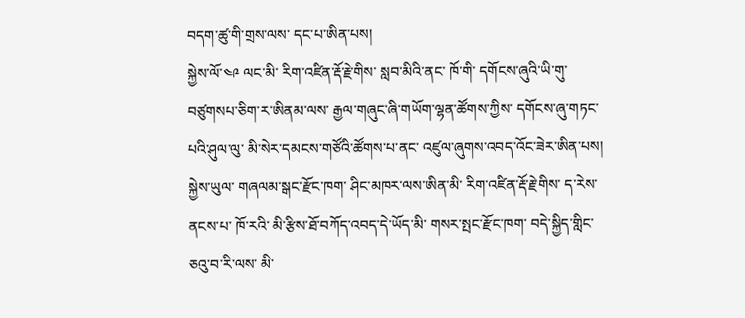བདག་ཚུ་གི་གྲས་ལས་ དང་པ་ཨིན་པས།
སྐྱེས་ལོ་༤༩ ལང་མི་ རིག་འཛིན་རྡོ་རྗེ་གིས་ སླབ་མིའི་ནང་ ཁོ་གི་ དགོངས་ཞུའི་ཡི་གུ་བཙུགསཔ་ཅིག་ར་ཨིནམ་ལས་ རྒྱལ་གཞུང་ཞི་གཡོག་ལྷན་ཚོགས་ཀྱིས་ དགོངས་ཞུ་གཏང་པའི་ཤུལ་ལུ་ མི་སེར་དམངས་གཙོའི་ཚོགས་པ་ནང་ འཛུལ་ཞུགས་འབད་འོང་ཟེར་ཨིན་པས།
སྐྱེས་ཡུལ་ གཞལམ་སྒང་རྫོང་ཁག་ ཤིང་མཁར་ལས་ཨིན་མི་ རིག་འཛིན་རྡོ་རྗེ་གིས་ ད་རེས་ནངས་པ་ ཁོ་རའི་ མི་རྩིས་ཐོ་བཀོད་འབད་དེ་ཡོད་མི་ གསར་སྤང་རྫོང་ཁག་ བདེ་སྐྱིད་གླིང་ཅའུ་བ་རི་ལས་ མི་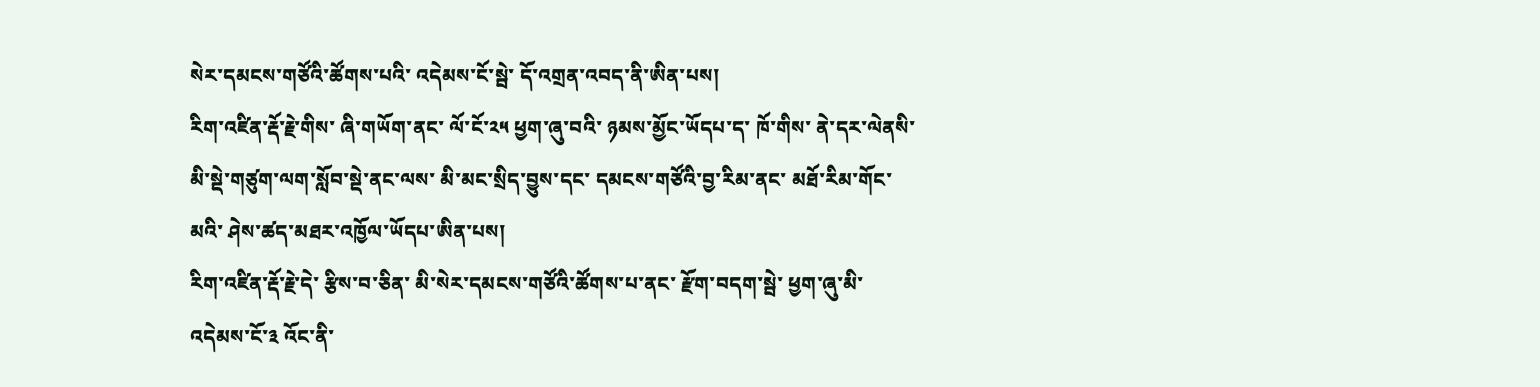སེར་དམངས་གཙོའི་ཚོགས་པའི་ འདེམས་ངོ་སྦེ་ དོ་འགྲན་འབད་ནི་ཨིན་པས།
རིག་འཛིན་རྡོ་རྗེ་གིས་ ཞི་གཡོག་ནང་ ལོ་ངོ་༢༥ ཕྱག་ཞུ་བའི་ ཉམས་མྱོང་ཡོདཔ་ད་ ཁོ་གིས་ ནེ་དར་ལེནསི་ མི་སྡེ་གཙུག་ལག་སློབ་སྡེ་ནང་ལས་ མི་མང་སྲིད་བྱུས་དང་ དམངས་གཙོའི་བྱ་རིམ་ནང་ མཐོ་རིམ་གོང་མའི་ ཤེས་ཚད་མཐར་འཁྱོལ་ཡོདཔ་ཨིན་པས།
རིག་འཛིན་རྡོ་རྗེ་དེ་ རྩིས་བ་ཅིན་ མི་སེར་དམངས་གཙོའི་ཚོགས་པ་ནང་ རྫོག་བདག་སྦེ་ ཕྱག་ཞུ་མི་ འདེམས་ངོ་༣ འོང་ནི་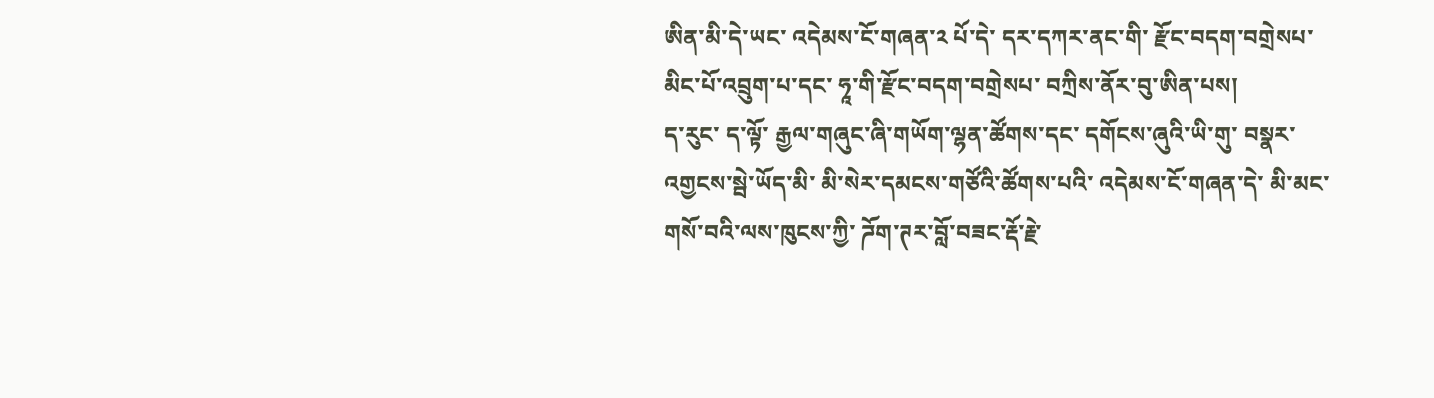ཨིན་མི་དེ་ཡང་ འདེམས་ངོ་གཞན་༢ པོ་དེ་ དར་དཀར་ནང་གི་ རྫོང་བདག་བགྲེསཔ་ མིང་པོ་འབྲུག་པ་དང་ ཧཱ་གི་རྫོང་བདག་བགྲེསཔ་ བཀྲིས་ནོར་བུ་ཨིན་པས།
ད་རུང་ ད་ལྟོ་ རྒྱལ་གཞུང་ཞི་གཡོག་ལྷན་ཚོགས་དང་ དགོངས་ཞུའི་ཡི་གུ་ བསྣར་འགྱངས་སྦེ་ཡོད་མི་ མི་སེར་དམངས་གཙོའི་ཚོགས་པའི་ འདེམས་ངོ་གཞན་དེ་ མི་མང་གསོ་བའི་ལས་ཁུངས་ཀྱི་ ཌོག་ཊར་བློ་བཟང་རྡོ་རྗེ་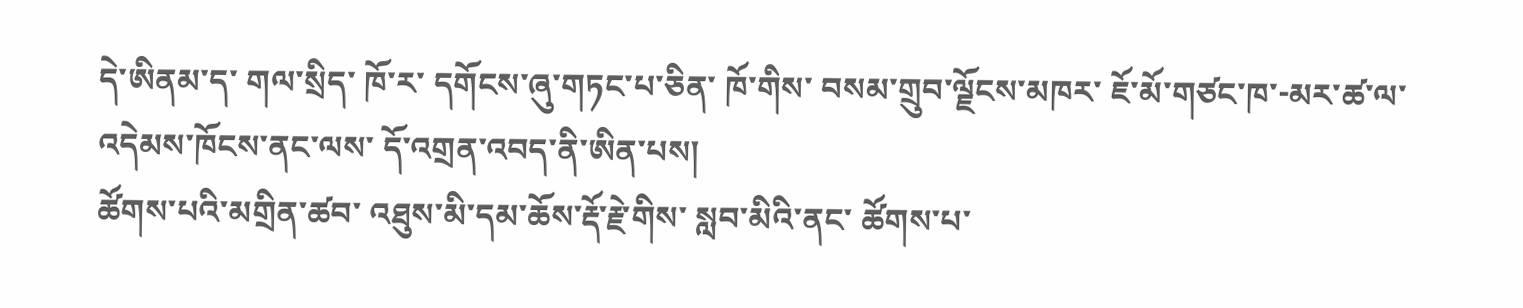དེ་ཨིནམ་ད་ གལ་སྲིད་ ཁོ་ར་ དགོངས་ཞུ་གཏང་པ་ཅིན་ ཁོ་གིས་ བསམ་གྲུབ་ལྗོངས་མཁར་ ཇོ་མོ་གཙང་ཁ་-མར་ཚ་ལ་འདེམས་ཁོངས་ནང་ལས་ དོ་འགྲན་འབད་ནི་ཨིན་པས།
ཚོགས་པའི་མགྲིན་ཚབ་ འཐུས་མི་དམ་ཆོས་རྡོ་རྗེ་གིས་ སླབ་མིའི་ནང་ ཚོགས་པ་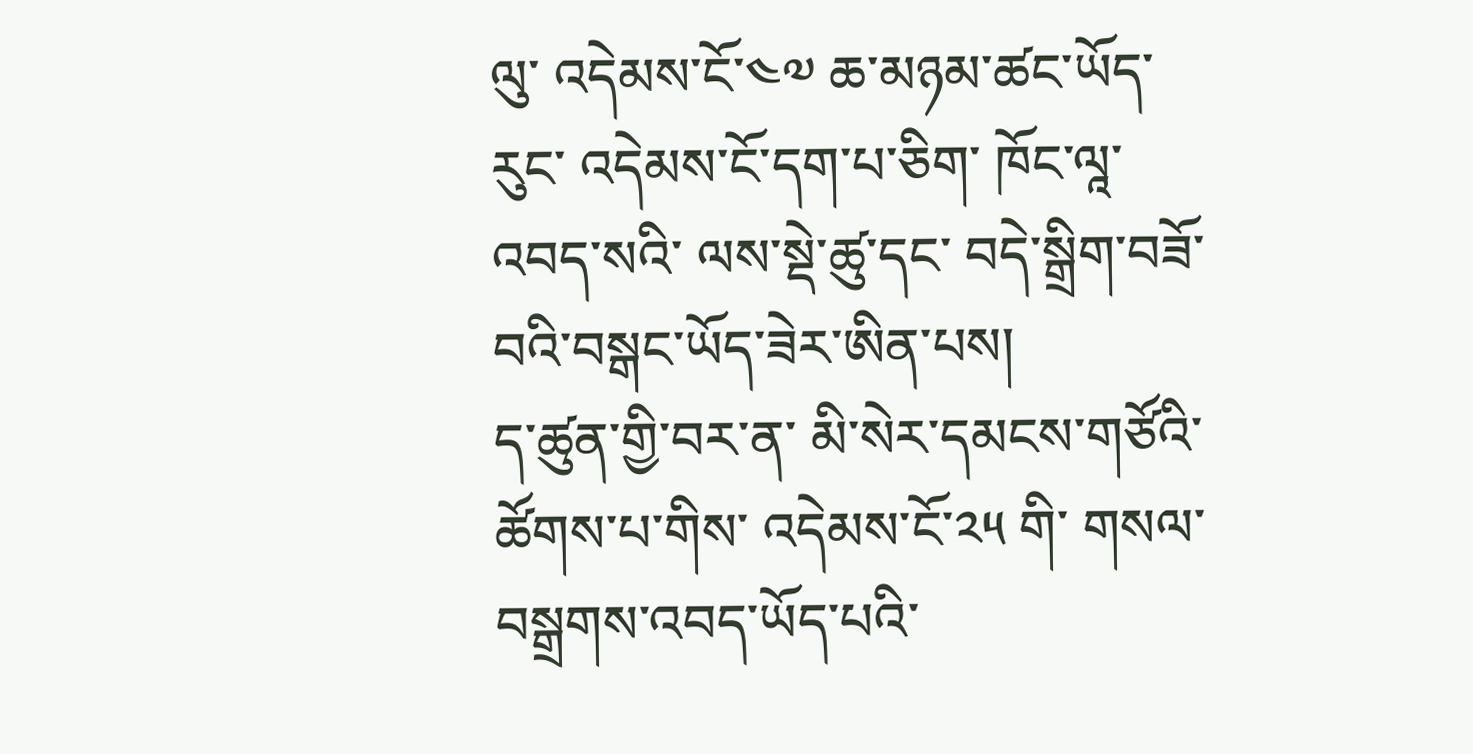ལུ་ འདེམས་ངོ་༤༧ ཆ་མཉམ་ཚང་ཡོད་རུང་ འདེམས་ངོ་དག་པ་ཅིག་ ཁོང་ལཱ་འབད་སའི་ ལས་སྡེ་ཚུ་དང་ བདེ་སྒྲིག་བཟོ་བའི་བསྒང་ཡོད་ཟེར་ཨིན་པས།
ད་ཚུན་གྱི་བར་ན་ མི་སེར་དམངས་གཙོའི་ཚོགས་པ་གིས་ འདེམས་ངོ་༢༥ གི་ གསལ་བསྒྲགས་འབད་ཡོད་པའི་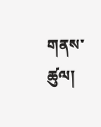གནས་ཚུལ།